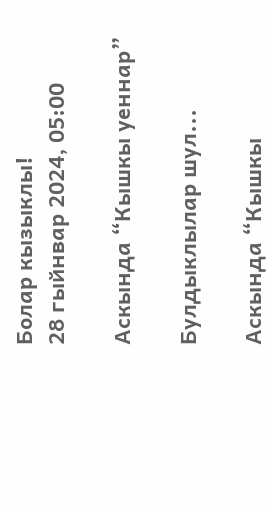Болар кызыклы!
28 гыйнвар 2024, 05:00

Аскында “Кышкы уеннар”

Булдыклылар шул...

Аскында “Кышкы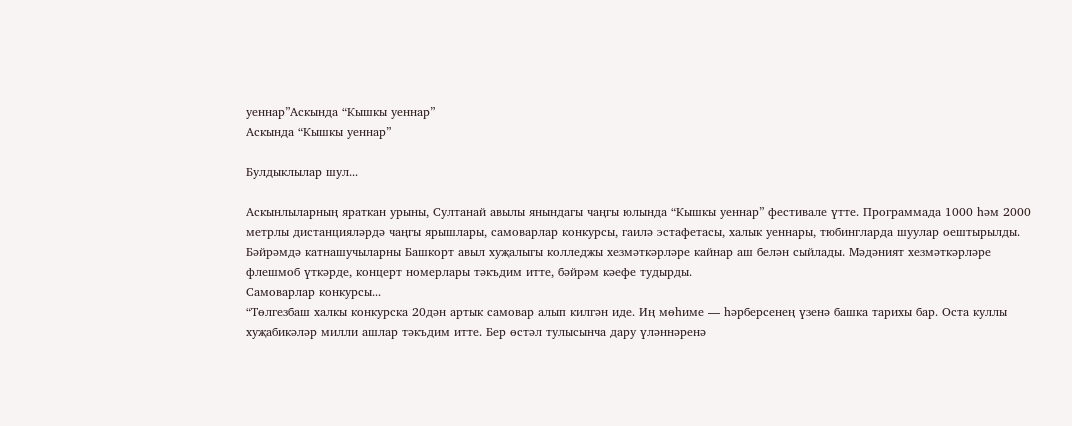уеннар”Аскында “Кышкы уеннар”
Аскында “Кышкы уеннар”

Булдыклылар шул...

Аскынлыларның яраткан урыны, Султанай авылы янындагы чаңгы юлында “Кышкы уеннар” фестивале үтте. Программада 1000 һәм 2000 метрлы дистанцияләрдә чаңгы ярышлары, самоварлар конкурсы, гаилә эстафетасы, халык уеннары, тюбингларда шуулар оештырылды. Бәйрәмдә катнашучыларны Башкорт авыл хуҗалыгы колледжы хезмәткәрләре кайнар аш белән сыйлады. Мәдәният хезмәткәрләре флешмоб үткәрде, концерт номерлары тәкъдим итте, бәйрәм кәефе тудырды.
Самоварлар конкурсы...
“Төлгезбаш халкы конкурска 20дән артык самовар алып килгән иде. Иң мөһиме — һәрберсенең үзенә башка тарихы бар. Оста куллы хуҗабикәләр милли ашлар тәкъдим итте. Бер өстәл тулысынча дару үләннәренә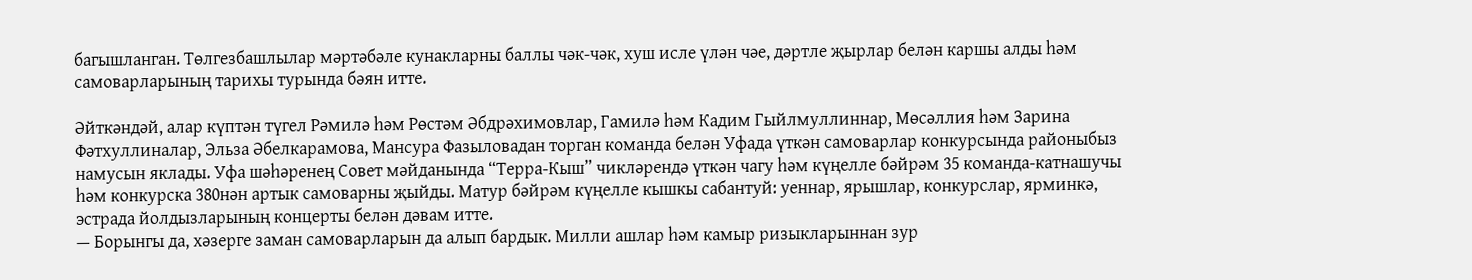багышланган. Төлгезбашлылар мәртәбәле кунакларны баллы чәк-чәк, хуш исле үлән чәе, дәртле җырлар белән каршы алды һәм самоварларының тарихы турында бәян итте.

Әйткәндәй, алар күптән түгел Рәмилә һәм Рөстәм Әбдрәхимовлар, Гамилә һәм Кадим Гыйлмуллиннар, Мөсәллия һәм Зарина Фәтхуллиналар, Эльза Әбелкарамова, Мансура Фазыловадан торган команда белән Уфада үткән самоварлар конкурсында районыбыз намусын яклады. Уфа шәһәренең Совет мәйданында “Терра-Кыш” чикләрендә үткән чагу һәм күңелле бәйрәм 35 команда-катнашучы һәм конкурска 380нән артык самоварны җыйды. Матур бәйрәм күңелле кышкы сабантуй: уеннар, ярышлар, конкурслар, ярминкә, эстрада йолдызларының концерты белән дәвам итте.
— Борынгы да, хәзерге заман самоварларын да алып бардык. Милли ашлар һәм камыр ризыкларыннан зур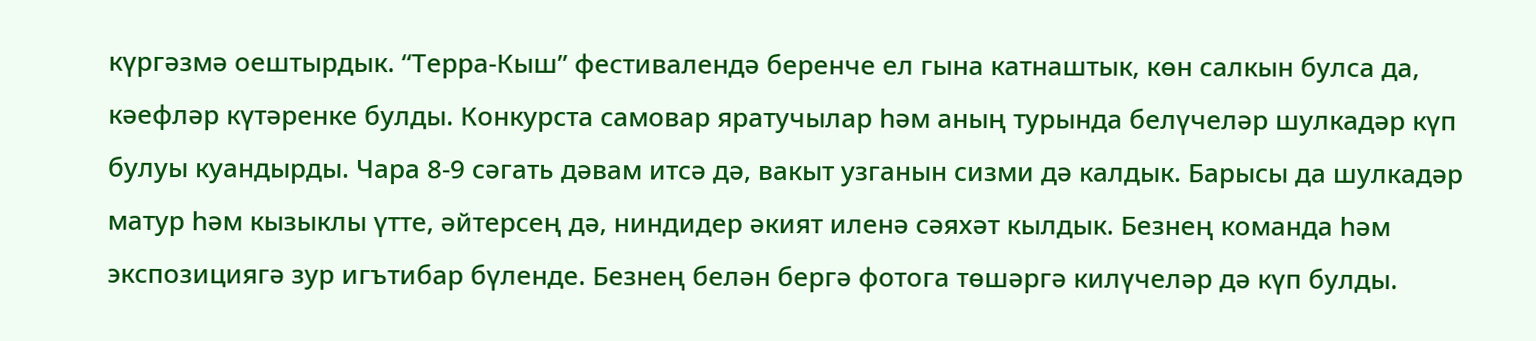күргәзмә оештырдык. “Терра-Кыш” фестивалендә беренче ел гына катнаштык, көн салкын булса да, кәефләр күтәренке булды. Конкурста самовар яратучылар һәм аның турында белүчеләр шулкадәр күп булуы куандырды. Чара 8-9 сәгать дәвам итсә дә, вакыт узганын сизми дә калдык. Барысы да шулкадәр матур һәм кызыклы үтте, әйтерсең дә, ниндидер әкият иленә сәяхәт кылдык. Безнең команда һәм экспозициягә зур игътибар бүленде. Безнең белән бергә фотога төшәргә килүчеләр дә күп булды.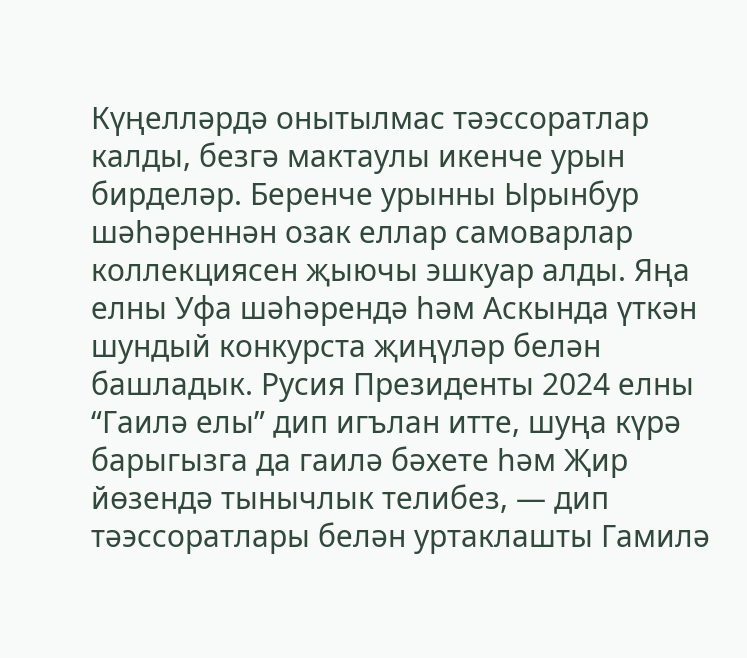Күңелләрдә онытылмас тәэссоратлар калды, безгә мактаулы икенче урын бирделәр. Беренче урынны Ырынбур шәһәреннән озак еллар самоварлар коллекциясен җыючы эшкуар алды. Яңа елны Уфа шәһәрендә һәм Аскында үткән шундый конкурста җиңүләр белән башладык. Русия Президенты 2024 елны “Гаилә елы” дип игълан итте, шуңа күрә барыгызга да гаилә бәхете һәм Җир йөзендә тынычлык телибез, — дип тәэссоратлары белән уртаклашты Гамилә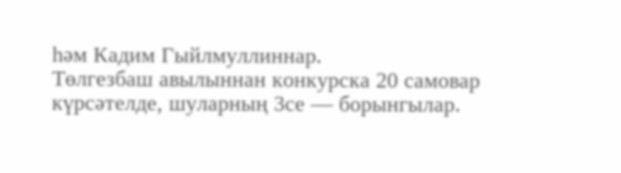һәм Кадим Гыйлмуллиннар.
Төлгезбаш авылыннан конкурска 20 самовар күрсәтелде, шуларның 3се — борынгылар.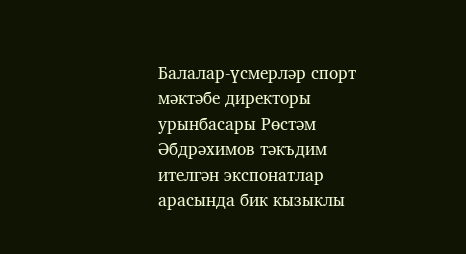Балалар-үсмерләр спорт мәктәбе директоры урынбасары Рөстәм Әбдрәхимов тәкъдим ителгән экспонатлар арасында бик кызыклы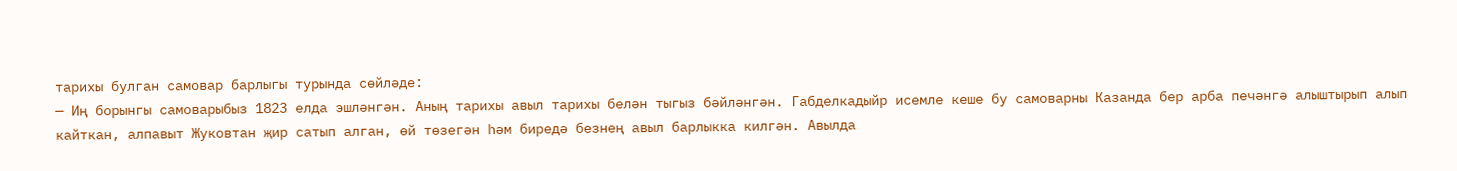тарихы булган самовар барлыгы турында сөйләде:
— Иң борынгы самоварыбыз 1823 елда эшләнгән. Аның тарихы авыл тарихы белән тыгыз бәйләнгән. Габделкадыйр исемле кеше бу самоварны Казанда бер арба печәнгә алыштырып алып кайткан, алпавыт Жуковтан җир сатып алган, өй төзегән һәм биредә безнең авыл барлыкка килгән. Авылда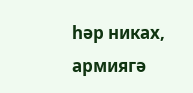һәр никах, армиягә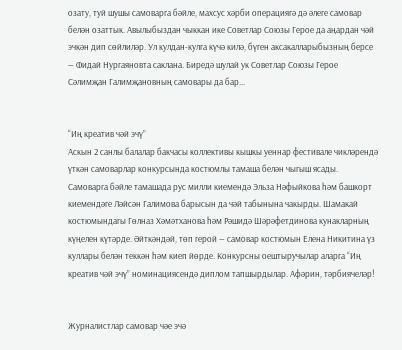озату, туй шушы самоварга бәйле, махсус хәрби операциягә дә әлеге самовар белән озаттык. Авылыбыздан чыккан ике Советлар Союзы Герое да аңардан чәй эчкән дип сөйлиләр. Ул кулдан-кулга күчә килә, бүген аксакалларыбызның берсе — Фидай Нургаяновта саклана. Биредә шулай ук Советлар Союзы Герое Сәлимҗан Галимҗановның самовары да бар...


“Иң креатив чәй эчү”
Аскын 2 санлы балалар бакчасы коллективы кышкы уеннар фестивале чикләрендә үткән самоварлар конкурсында костюмлы тамаша белән чыгыш ясады. Самоварга бәйле тамашада рус милли киемендә Эльза Нәфыйкова һәм башкорт киемендәге Ләйсән Галимова барысын да чәй табынына чакырды. Шамакай костюмындагы Гөлназ Хәмәтханова һәм Рәшидә Шәрәфетдинова кунакларның күңелен күтәрде. Әйткәндәй, төп герой — самовар костюмын Елена Никитина үз куллары белән теккән һәм киеп йөрде. Конкурсны оештыручылар аларга “Иң креатив чәй эчү” номинациясендә диплом тапшырдылар. Афәрин, тәрбиячеләр!


Журналистлар самовар чәе эчә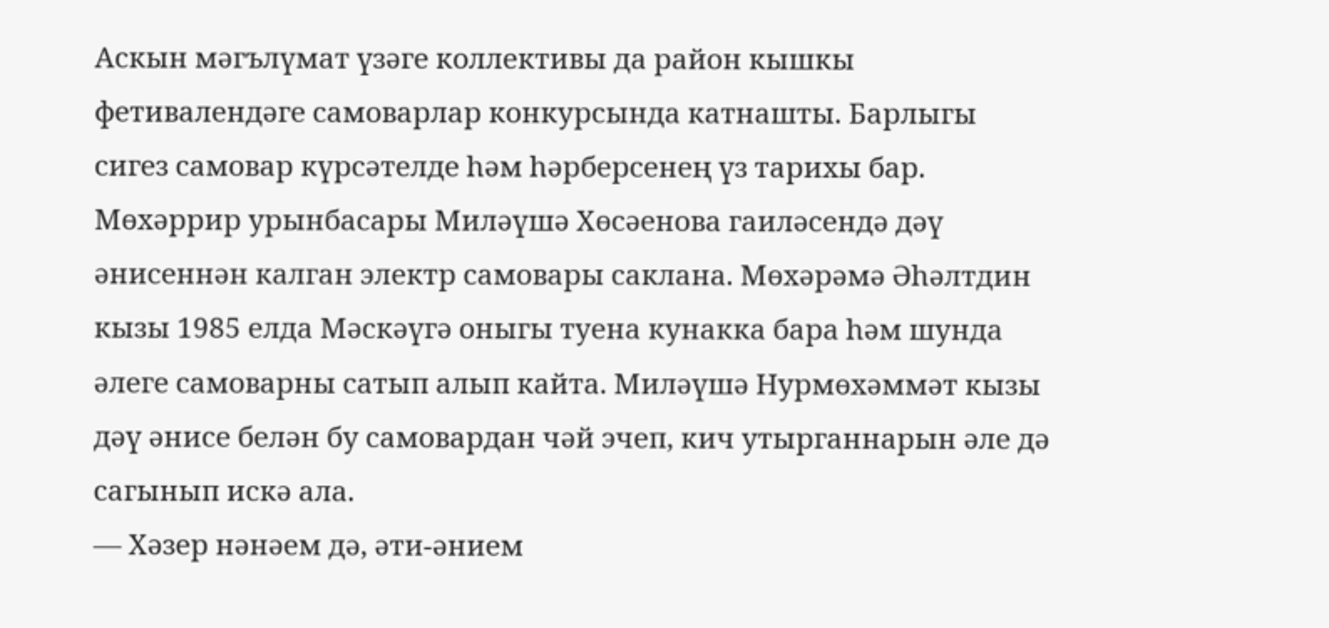Аскын мәгълүмат үзәге коллективы да район кышкы фетивалендәге самоварлар конкурсында катнашты. Барлыгы сигез самовар күрсәтелде һәм һәрберсенең үз тарихы бар. Мөхәррир урынбасары Миләүшә Хөсәенова гаиләсендә дәү әнисеннән калган электр самовары саклана. Мөхәрәмә Әһәлтдин кызы 1985 елда Мәскәүгә оныгы туена кунакка бара һәм шунда әлеге самоварны сатып алып кайта. Миләүшә Нурмөхәммәт кызы дәү әнисе белән бу самовардан чәй эчеп, кич утырганнарын әле дә сагынып искә ала.
— Хәзер нәнәем дә, әти-әнием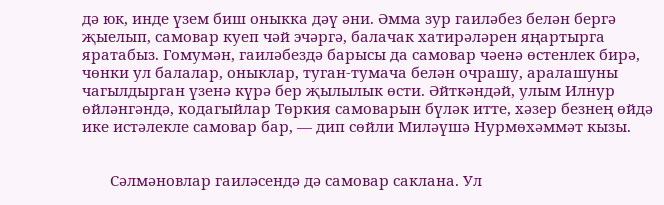дә юк, инде үзем биш оныкка дәү әни. Әмма зур гаиләбез белән бергә җыелып, самовар куеп чәй эчәргә, балачак хатирәләрен яңартырга яратабыз. Гомумән, гаиләбездә барысы да самовар чәенә өстенлек бирә, чөнки ул балалар, оныклар, туган-тумача белән очрашу, аралашуны чагылдырган үзенә күрә бер җылылык өсти. Әйткәндәй, улым Илнур өйләнгәндә, кодагыйлар Төркия самоварын бүләк итте, хәзер безнең өйдә ике истәлекле самовар бар, — дип сөйли Миләүшә Нурмөхәммәт кызы.


       Сәлмәновлар гаиләсендә дә самовар саклана. Ул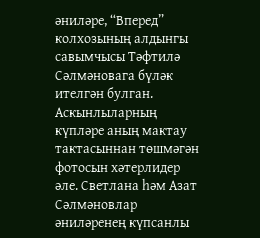әниләре, “Вперед” колхозының алдынгы савымчысы Тәфтилә Сәлмәновага бүләк ителгән булган. Аскынлыларның күпләре аның мактау тактасыннан төшмәгән фотосын хәтерлидер әле. Светлана һәм Азат Сәлмәновлар әниләренең күпсанлы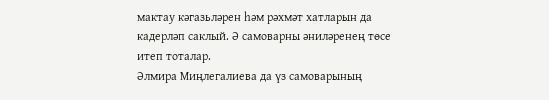мактау кәгазьләрен һәм рәхмәт хатларын да кадерләп саклый. Ә самоварны әниләренең төсе итеп тоталар.
Әлмира Миңлегалиева да үз самоварының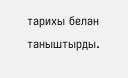тарихы белән таныштырды.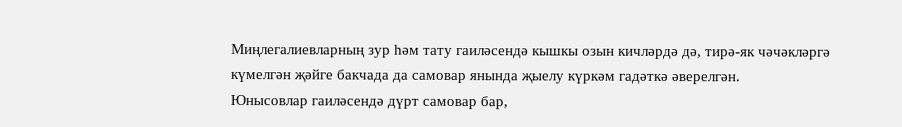Миңлегалиевларның зур һәм тату гаиләсендә кышкы озын кичләрдә дә, тирә-як чәчәкләргә күмелгән җәйге бакчада да самовар янында җыелу күркәм гадәткә әверелгән.
Юнысовлар гаиләсендә дүрт самовар бар,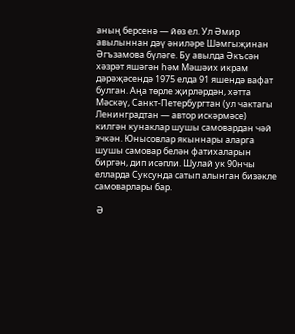аның берсенә — йөз ел. Ул Әмир авылыннан дәү әниләре Шәмгыҗинан Әгъзамова бүләге. Бу авылда Әкъсән хәзрәт яшәгән һәм Мәшәих икрам дәрәҗәсендә 1975 елда 91 яшендә вафат булган. Аңа төрле җирләрдән, хәтта Мәскәү, Санкт-Петербургтан (ул чактагы Ленинградтан — автор искәрмәсе) килгән кунаклар шушы самовардан чәй эчкән. Юнысовлар якыннары аларга шушы самовар белән фатихаларын биргән, дип исәпли. Шулай ук 90нчы елларда Суксунда сатып алынган бизәкле самоварлары бар.

 Ә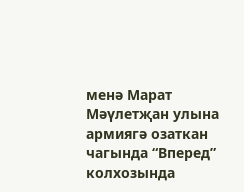менә Марат Мәүлетҗан улына армиягә озаткан чагында “Вперед” колхозында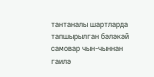тантаналы шартларда тапшырылган бәләкәй самовар чын-чыннан гаилә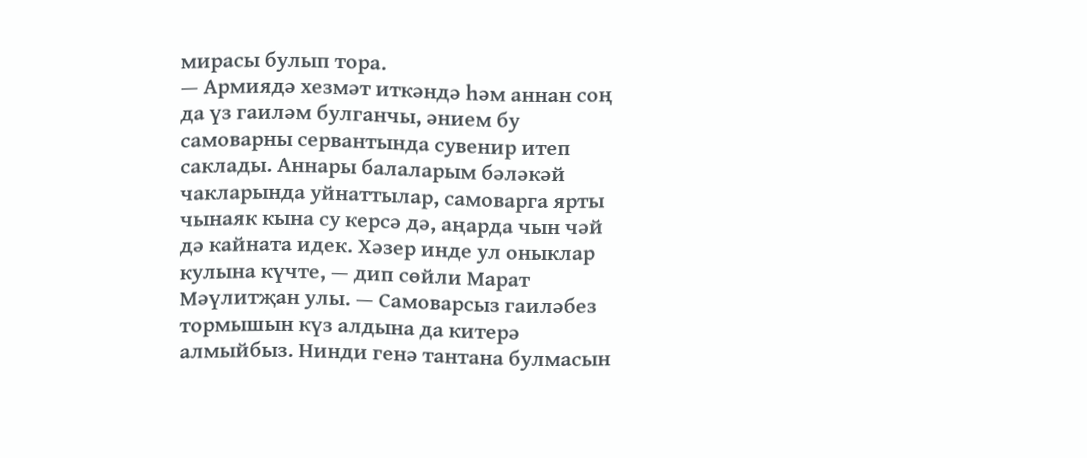мирасы булып тора.
— Армиядә хезмәт иткәндә һәм аннан соң да үз гаиләм булганчы, әнием бу самоварны сервантында сувенир итеп саклады. Аннары балаларым бәләкәй чакларында уйнаттылар, самоварга ярты чынаяк кына су керсә дә, аңарда чын чәй дә кайната идек. Хәзер инде ул оныклар кулына күчте, — дип сөйли Марат Мәүлитҗан улы. — Самоварсыз гаиләбез тормышын күз алдына да китерә алмыйбыз. Нинди генә тантана булмасын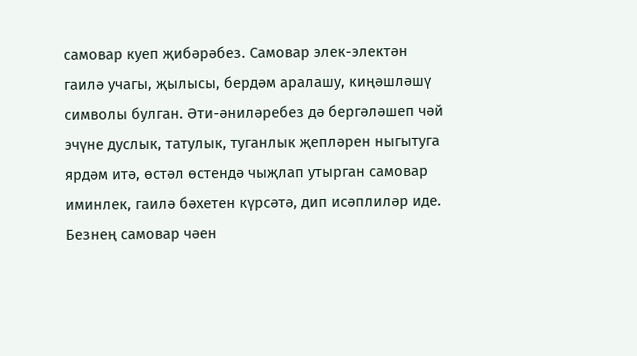самовар куеп җибәрәбез. Самовар элек-электән гаилә учагы, җылысы, бердәм аралашу, киңәшләшү символы булган. Әти-әниләребез дә бергәләшеп чәй эчүне дуслык, татулык, туганлык җепләрен ныгытуга ярдәм итә, өстәл өстендә чыҗлап утырган самовар иминлек, гаилә бәхетен күрсәтә, дип исәплиләр иде. Безнең самовар чәен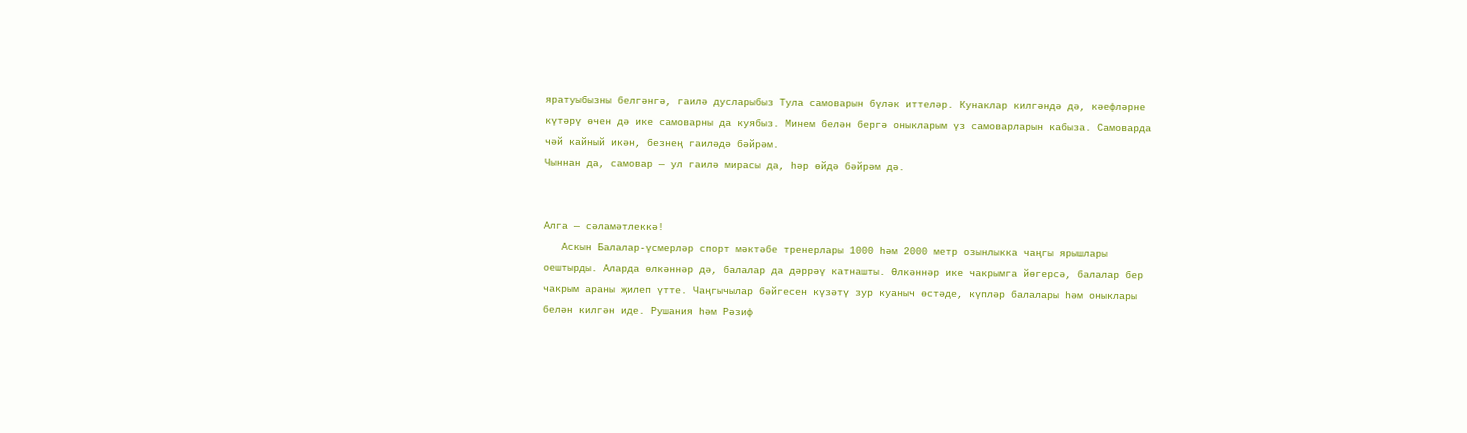яратуыбызны белгәнгә, гаилә дусларыбыз Тула самоварын бүләк иттеләр. Кунаклар килгәндә дә, кәефләрне күтәрү өчен дә ике самоварны да куябыз. Минем белән бергә оныкларым үз самоварларын кабыза. Самоварда чәй кайный икән, безнең гаиләдә бәйрәм.
Чыннан да, самовар — ул гаилә мирасы да, һәр өйдә бәйрәм дә.


Алга — сәламәтлеккә!
   Аскын Балалар-үсмерләр спорт мәктәбе тренерлары 1000 һәм 2000 метр озынлыкка чаңгы ярышлары оештырды. Аларда өлкәннәр дә, балалар да дәррәү катнашты. Өлкәннәр ике чакрымга йөгерсә, балалар бер чакрым араны җилеп үтте. Чаңгычылар бәйгесен күзәтү зур куаныч өстәде, күпләр балалары һәм оныклары белән килгән иде. Рушания һәм Рәзиф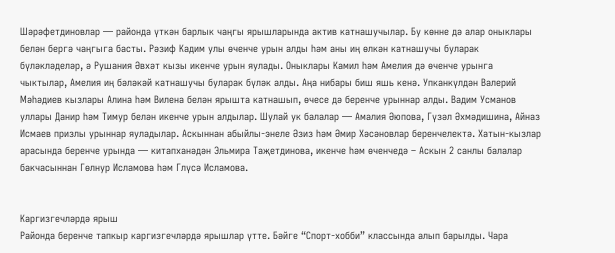Шәрәфетдиновлар — районда үткән барлык чаңгы ярышларында актив катнашучылар. Бу көнне дә алар оныклары белән бергә чаңгыга басты. Рәзиф Кадим улы өченче урын алды һәм аны иң өлкән катнашучы буларак бүләкләделәр, ә Рушания Әвхәт кызы икенче урын яулады. Оныклары Камил һәм Амелия дә өченче урынга чыктылар, Амелия иң бәләкәй катнашучы буларак бүләк алды. Аңа нибары биш яшь кенә. Упканкүлдән Валерий Мәһәдиев кызлары Алина һәм Вилена белән ярышта катнашып, өчесе дә беренче урыннар алды. Вадим Усманов уллары Данир һәм Тимур белән икенче урын алдылар. Шулай ук балалар — Амалия Әюпова, Гүзәл Әхмәдишина, Айназ Исмаев призлы урыннар яуладылар. Аскыннан абыйлы-энеле Әзиз һәм Әмир Хәсәновлар беренчелектә. Хатын-кызлар арасында беренче урында — китапханәдән Эльмира Таҗетдинова, икенче һәм өченчедә – Аскын 2 санлы балалар бакчасыннан Гөлнур Исламова һәм Глүсә Исламова.


Каргизгечләрдә ярыш
Районда беренче тапкыр каргизгечләрдә ярышлар үтте. Бәйге “Спорт-хобби” классында алып барылды. Чара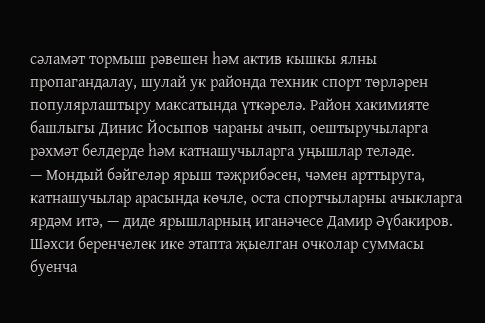сәламәт тормыш рәвешен һәм актив кышкы ялны пропагандалау, шулай ук районда техник спорт төрләрен популярлаштыру максатында үткәрелә. Район хакимияте башлыгы Динис Йосыпов чараны ачып, оештыручыларга рәхмәт белдерде һәм катнашучыларга уңышлар теләде.
— Мондый бәйгеләр ярыш тәҗрибәсен, чәмен арттыруга, катнашучылар арасында көчле, оста спортчыларны ачыкларга ярдәм итә, — диде ярышларның иганәчесе Дамир Әүбакиров.
Шәхси беренчелек ике этапта җыелган очколар суммасы буенча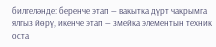билгеләнде: беренче этап — вакытка дүрт чакрымга ялгыз йөрү, икенче этап — змейка элементын техник оста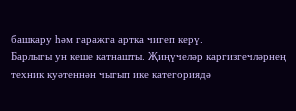башкару һәм гаражга артка чигеп керү.
Барлыгы ун кеше катнашты. Җиңүчеләр каргизгечләрнең техник куәтеннән чыгып ике категориядә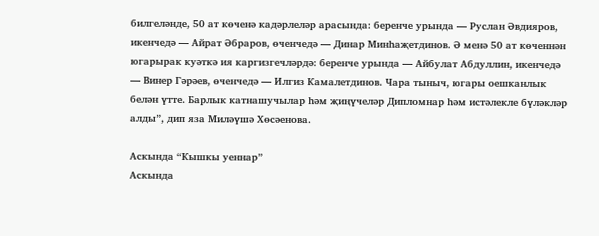билгеләнде, 50 ат көченә кадәрлеләр арасында: беренче урында — Руслан Әвдияров, икенчедә — Айрат Әбраров, өченчедә — Динар Минһаҗетдинов. Ә менә 50 ат көченнән югарырак куәткә ия каргизгечләрдә: беренче урында — Айбулат Абдуллин, икенчедә — Винер Гәрәев, өченчедә — Илгиз Камалетдинов. Чара тыныч, югары оешканлык белән үтте. Барлык катнашучылар һәм җиңүчеләр Дипломнар һәм истәлекле бүләкләр алды”, дип яза Миләүшә Хөсәенова.

Аскында “Кышкы уеннар”
Аскында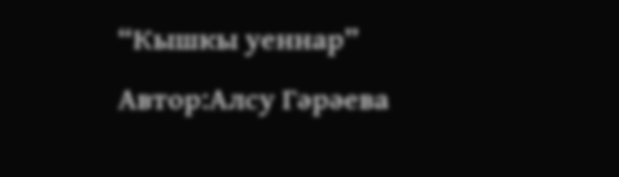“Кышкы уеннар”
Автор:Алсу Гәрәева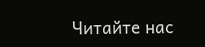Читайте нас